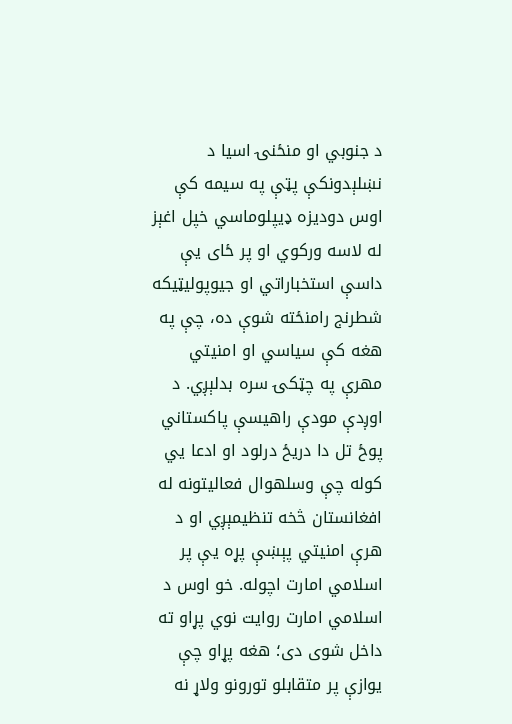د جنوبي او منځنۍ اسیا د نښلېدونکې پټې په سیمه کې اوس دودیزه ډیپلوماسي خپل اغېز له لاسه ورکوي او پر ځای یې داسې استخباراتي او جیوپولیټیکه شطرنج رامنځته شوې ده، چې په هغه کې سیاسي او امنیتي مهرې په چټکۍ سره بدلېږي. د اوږدې مودې راهیسې پاکستاني پوځ تل دا دريځ درلود او ادعا يي کوله چې وسلهوال فعالیتونه له افغانستان څخه تنظیمېږي او د هرې امنیتي پېښې پړه یې پر اسلامي امارت اچوله. خو اوس د اسلامي امارت روایت نوي پړاو ته داخل شوی دی؛ هغه پړاو چې یوازې پر متقابلو تورونو ولاړ نه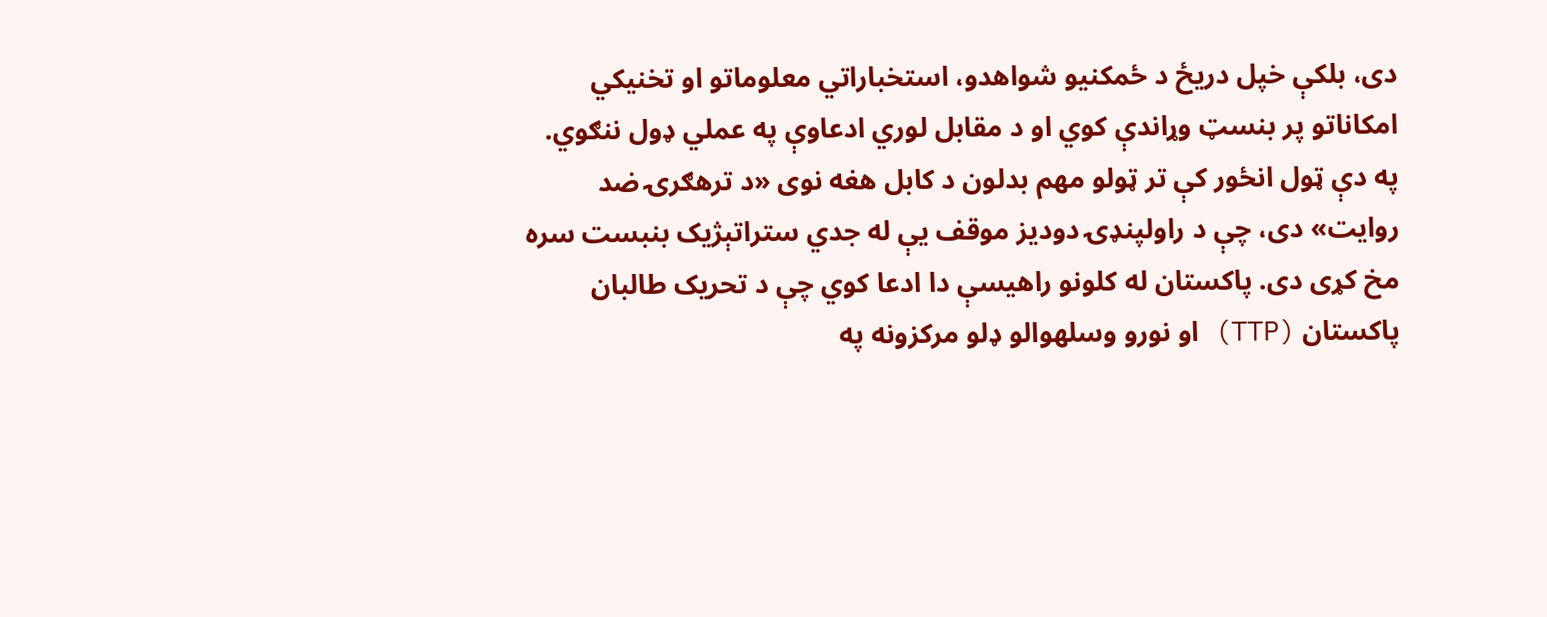دی، بلکې خپل دریځ د ځمکنیو شواهدو، استخباراتي معلوماتو او تخنیکي امکاناتو پر بنسټ وړاندې کوي او د مقابل لوري ادعاوې په عملي ډول ننګوي.
په دې ټول انځور کې تر ټولو مهم بدلون د کابل هغه نوی «د ترهګرۍ ضد روایت» دی، چې د راولپنډۍ دودیز موقف یې له جدي ستراتېژیک بنبست سره مخ کړی دی. پاکستان له کلونو راهیسې دا ادعا کوي چې د تحریک طالبان پاکستان (TTP) او نورو وسلهوالو ډلو مرکزونه په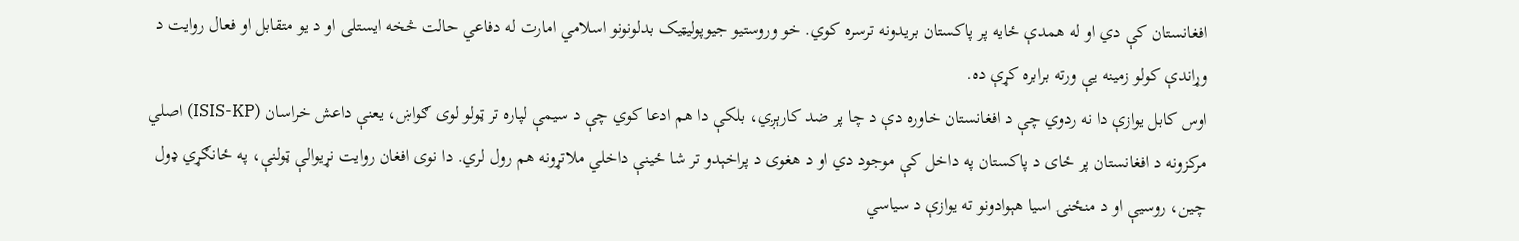افغانستان کې دي او له همدې ځایه پر پاکستان بریدونه ترسره کوي. خو وروستیو جیوپولیټیک بدلونونو اسلامي امارت له دفاعي حالت څخه ایستلی او د یو متقابل او فعال روایت د وړاندې کولو زمینه یې ورته برابره کړې ده.
اوس کابل یوازې دا نه ردوي چې د افغانستان خاوره دې د چا پر ضد کارېږي، بلکې دا هم ادعا کوي چې د سیمې لپاره تر ټولو لوی ګواښ، یعنې داعش خراسان (ISIS-KP) اصلي مرکزونه د افغانستان پر ځای د پاکستان په داخل کې موجود دي او د هغوی د پراخېدو تر شا ځینې داخلي ملاتړونه هم رول لري. دا نوی افغان روایت نړیوالې ټولنې، په ځانګړي ډول چین، روسیې او د منځنۍ اسیا هېوادونو ته یوازې د سیاسي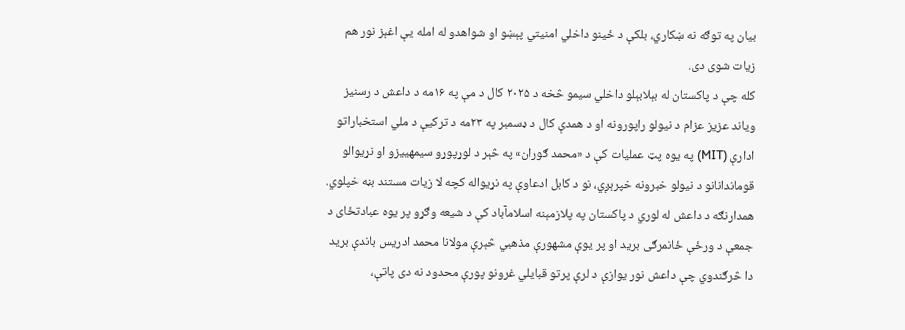بیان په توګه نه ښکاري، بلکې د ځینو داخلي امنیتي پېښو او شواهدو له امله یې اغېز نور هم زیات شوی دی.
کله چې د پاکستان له بېلابېلو داخلي سیمو څخه د ۲۰۲۵ کال د مې په ۱۶مه د داعش د رسنیز ویاند عزیز عزام د نیولو راپورونه او د همدې کال د ډسمبر په ۲۳مه د ترکیې د ملي استخباراتو ادارې (MIT) په یوه پټ عملیات کې د «محمد ګوران» په څېر د لوړپوړو سیمهییزو او نړیوالو قوماندانانو د نیولو خبرونه خپرېږي، نو د کابل ادعاوې په نړیواله کچه لا زیات مستند بڼه خپلوي.
همدارنګه د داعش له لوري د پاکستان په پلازمېنه اسلامآباد کې د شیعه وګړو پر یوه عبادتځای د جمعې د ورځې ځانمرګی برید او پر یوې مشهورې مذهبي څېرې مولانا محمد ادریس باندې برید دا څرګندوي چې داعش نور یوازې د لرې پرتو قبایلي غرونو پورې محدود نه دی پاتې،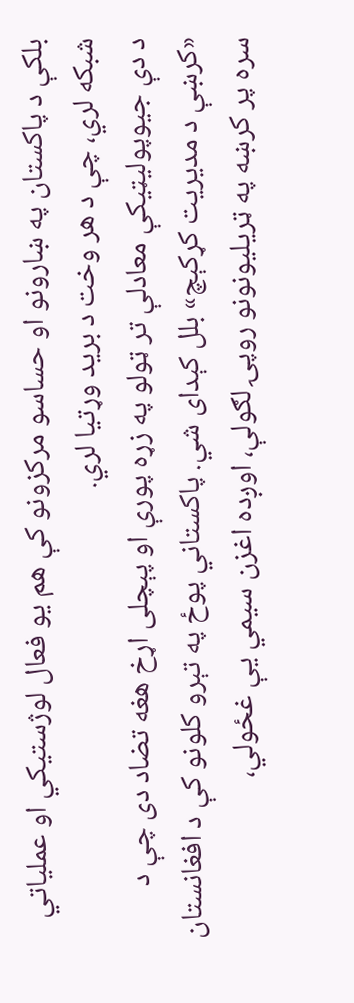بلکې د پاکستان په ښارونو او حساسو مرکزونو کې هم یو فعال لوژستیکي او عملیاتي شبکه لري، چې د هر وخت د برید وړتیا لري.
د دې جیوپولیټیکې معادلې تر ټولو په زړه پورې او پېچلی اړخ هغه تضاد دی چې د «کرښې د مدیریت کړکېچ» بلل کېدای شي. پاکستاني پوځ په تېرو کلونو کې د افغانستان سره پر کرښه په ټریلیونونو روپۍ لګولې، اوږده اغزن سیمي یې غځولي،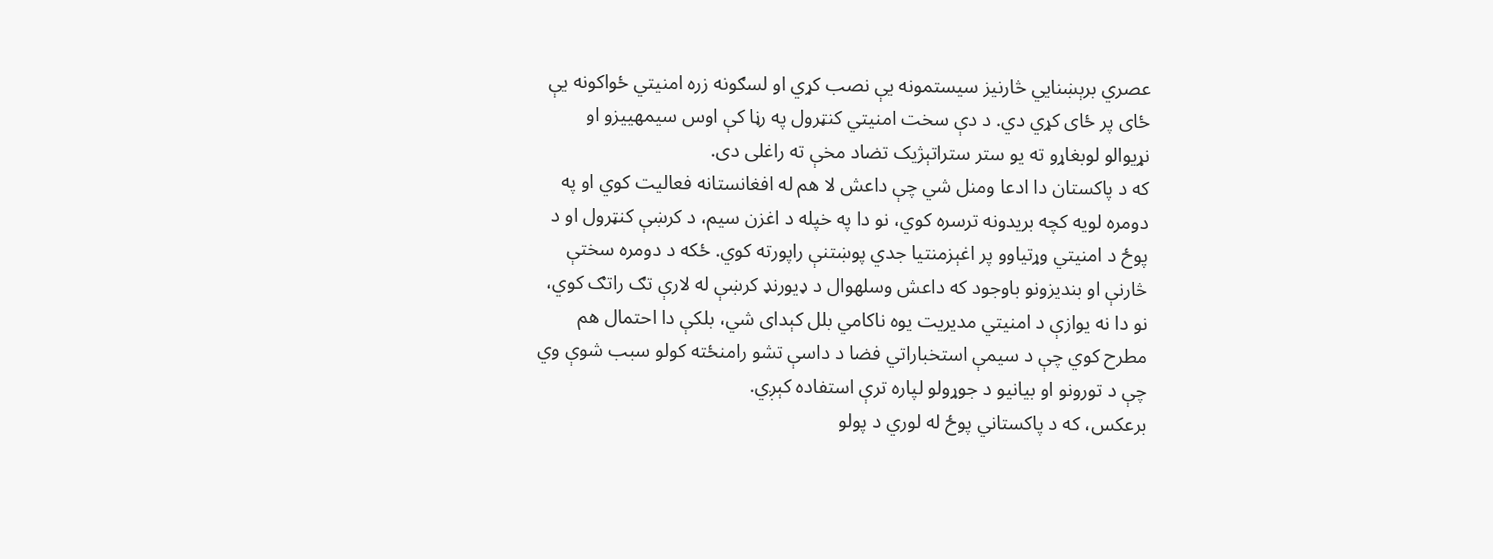عصري برېښنایي څارنیز سیستمونه یې نصب کړي او لسګونه زره امنیتي ځواکونه یې ځای پر ځای کړي دي. د دې سخت امنیتي کنټرول په رڼا کې اوس سیمهییزو او نړیوالو لوبغاړو ته یو ستر ستراتېژیک تضاد مخې ته راغلی دی.
که د پاکستان دا ادعا ومنل شي چې داعش لا هم له افغانستانه فعالیت کوي او په دومره لویه کچه بریدونه ترسره کوي، نو دا په خپله د اغزن سیم، د کرښې کنټرول او د پوځ د امنیتي وړتیاوو پر اغېزمنتیا جدي پوښتنې راپورته کوي. ځکه د دومره سختې څارنې او بندیزونو باوجود که داعش وسلهوال د ډیورنډ کرښې له لارې تګ راتګ کوي، نو دا نه یوازې د امنیتي مدیریت یوه ناکامي بلل کېدای شي، بلکې دا احتمال هم مطرح کوي چې د سیمې استخباراتي فضا د داسې تشو رامنځته کولو سبب شوې وي چې د تورونو او بیانیو د جوړولو لپاره ترې استفاده کېږي.
برعکس، که د پاکستاني پوځ له لوري د پولو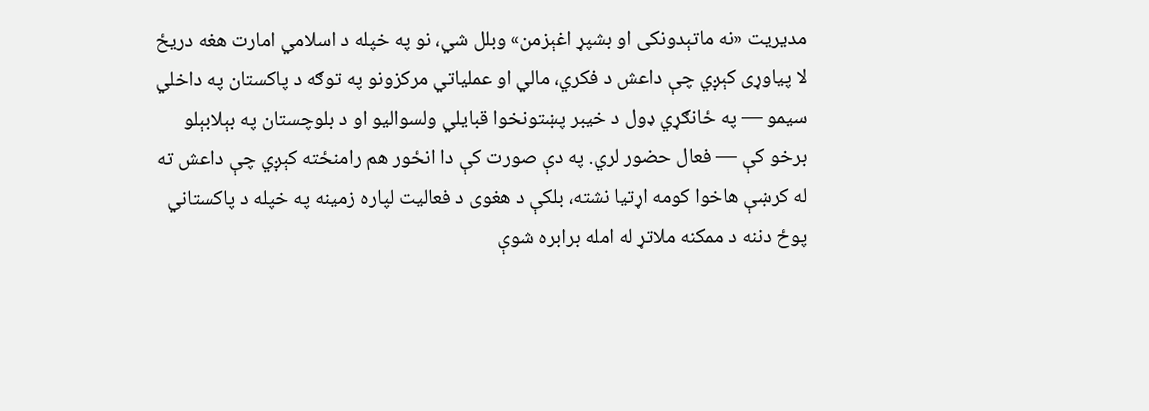مدیریت «نه ماتېدونکی او بشپړ اغېزمن» وبلل شي، نو په خپله د اسلامي امارت هغه دریځ لا پیاوړی کېږي چې داعش د فکري، مالي او عملیاتي مرکزونو په توګه د پاکستان په داخلي سیمو — په ځانګړي ډول د خیبر پښتونخوا قبایلي ولسوالیو او د بلوچستان په بېلابېلو برخو کې — فعال حضور لري. په دې صورت کې دا انځور هم رامنځته کېږي چې داعش ته له کرښې هاخوا کومه اړتیا نشته، بلکې د هغوی د فعالیت لپاره زمینه په خپله د پاکستاني پوځ دننه د ممکنه ملاتړ له امله برابره شوې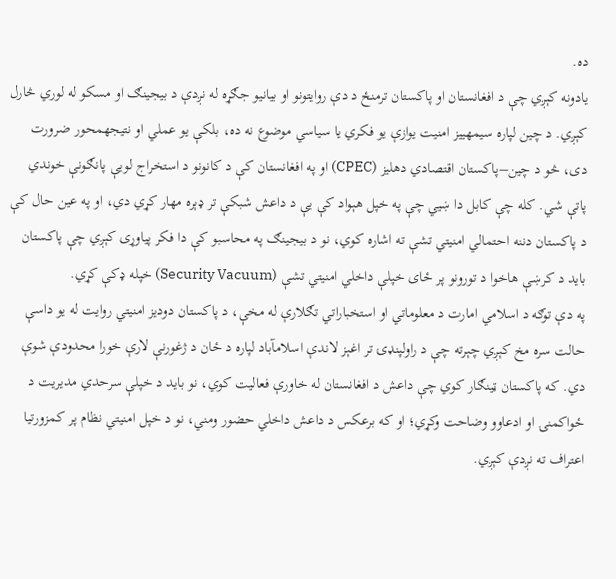ده.
یادونه کېږي چې د افغانستان او پاکستان ترمنځ د دې روایتونو او بیانیو جګړه له نږدې د بیجینګ او مسکو له لوري څارل کېږي. د چین لپاره سیمهییز امنیت یوازې یو فکري یا سیاسي موضوع نه ده، بلکې یو عملي او نتیجهمحور ضرورت دی، څو د چین–پاکستان اقتصادي دهلیز (CPEC) او په افغانستان کې د کانونو د استخراج لویې پانګونې خوندي پاتې شي. کله چې کابل دا ښيي چې په خپل هېواد کې یې د داعش شبکې تر ډېره مهار کړي دي، او په عین حال کې د پاکستان دننه احتمالي امنیتي تشې ته اشاره کوي، نو د بیجینګ په محاسبو کې دا فکر پیاوړی کېږي چې پاکستان باید د کرښې هاخوا د تورونو پر ځای خپلې داخلي امنیتي تشې (Security Vacuum) خپله ډکې کړي.
په دې توګه د اسلامي امارت د معلوماتي او استخباراتي تګلارې له مخې، د پاکستان دودیز امنیتي روایت له یو داسې حالت سره مخ کېږي چېرته چې د راولپنډۍ تر اغېز لاندې اسلامآباد لپاره د ځان د ژغورنې لارې خورا محدودې شوې دي. که پاکستان ټینګار کوي چې داعش د افغانستان له خاورې فعالیت کوي، نو باید د خپلې سرحدي مدیریت د ځواکمنۍ او ادعاوو وضاحت وکړي؛ او که برعکس د داعش داخلي حضور ومني، نو د خپل امنیتي نظام پر کمزورتیا اعتراف ته نږدې کېږي.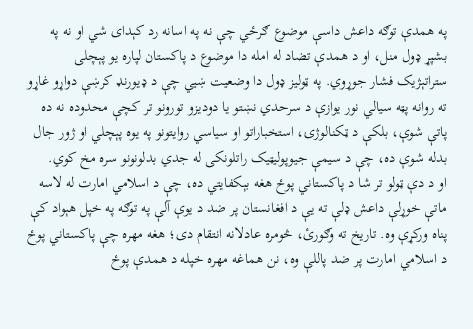په همدې توګه داعش داسې موضوع ګرځي چې نه په اسانه رد کېدای شي او نه په بشپړ ډول منل، او د همدې تضاد له امله دا موضوع د پاکستان لپاره یو پېچلی ستراتېژیک فشار جوړوي. په ټولیز ډول دا وضعیت ښيي چې د ډیورنډ کرښې دواړو غاړو ته روانه پټه سیالي نور یوازې د سرحدي نښتو یا دودیزو تورونو تر کچې محدوده نه ده پاتې شوې، بلکې د ټکنالوژۍ، استخباراتو او سیاسي روایتونو په یوه پېچلي او ژور جال بدله شوې ده، چې د سیمې جیوپولیټیک راتلونکی له جدي بدلونونو سره مخ کوي.
او د دې ټولو تر شا د پاکستاني پوځ هغه بېکفایتي ده، چې د اسلامي امارت له لاسه ماتې خوړلې داعش ډلې ته یې د افغانستان پر ضد د یوې آلې په توګه په خپل هېواد کې پناه ورکړې وه. تاریخ ته وګورئ، څومره عادلانه انتقام دی؛ هغه مهره چې پاکستاني پوځ د اسلامي امارت پر ضد پاللې وه، نن هماغه مهره خپله د همدې پوځ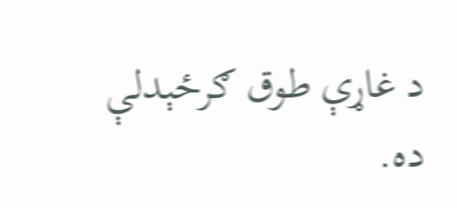د غاړې طوق ګرځېدلې ده.